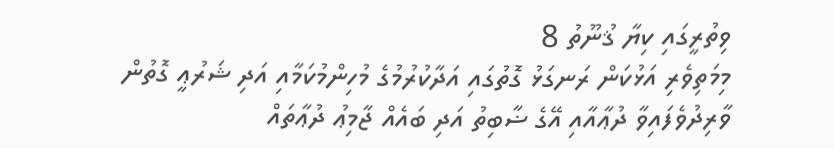ވިތުރީގައި ކިޔާ ޤުނޫތު 8
މިމަތިވެރި އަޅުކަން ރަނގަޅު ގޮތުގައި އަދާކުރުމުގެ މުހިންމުކަމާއި އަދި ޝަރުޢީ ގޮތުން ވާރިދުވެފައިވާ ދުޢާއާއި އޭގެ ޟާބިތު އަދި ބައެއް ޖާމިޢު ދުޢާތައް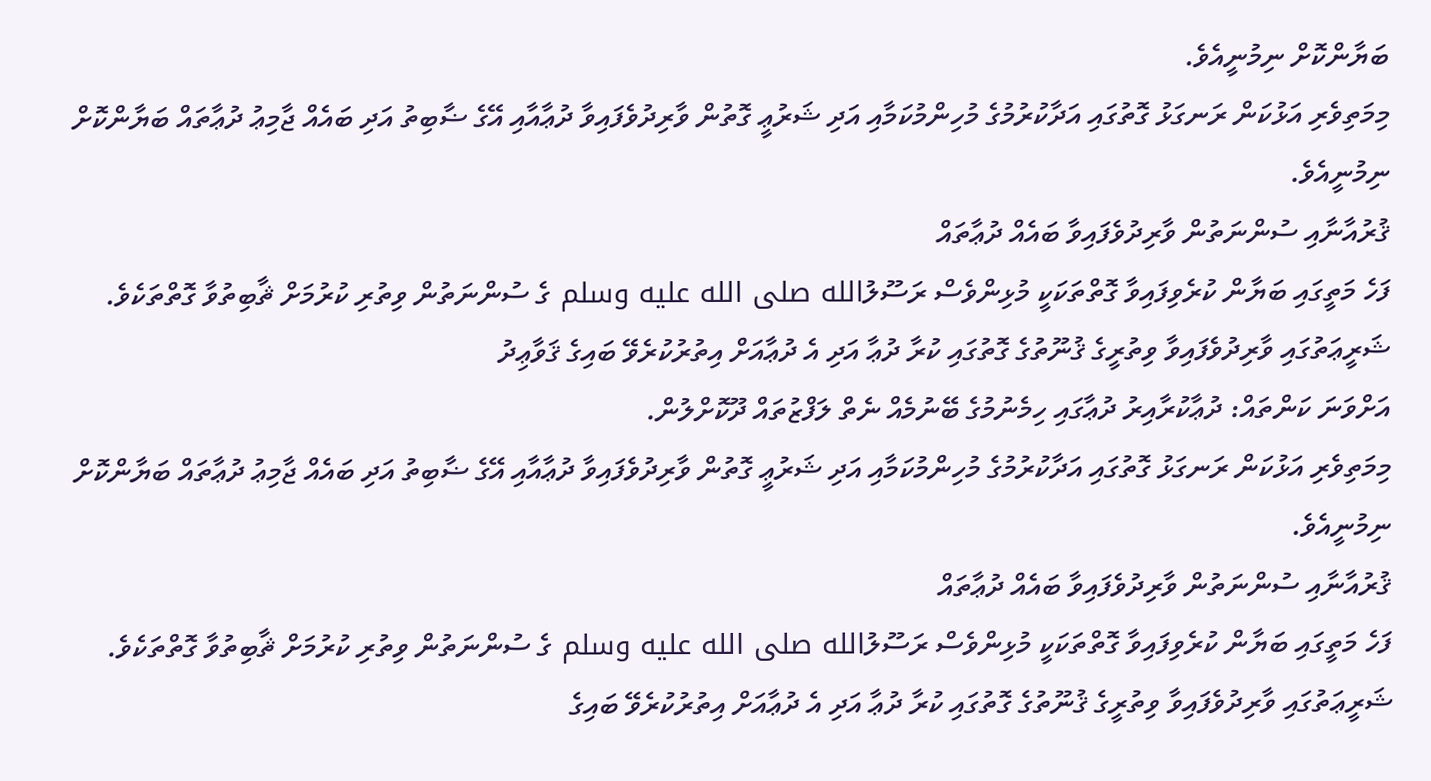ބަޔާންކޮށް ނިމުނީއެވެ.
މިމަތިވެރި އަޅުކަން ރަނގަޅު ގޮތުގައި އަދާކުރުމުގެ މުހިންމުކަމާއި އަދި ޝަރުޢީ ގޮތުން ވާރިދުވެފައިވާ ދުޢާއާއި އޭގެ ޟާބިތު އަދި ބައެއް ޖާމިޢު ދުޢާތައް ބަޔާންކޮށް ނިމުނީއެވެ.
ޤުރުއާނާއި ސުންނަތުން ވާރިދުވެފައިވާ ބައެއް ދުޢާތައް
ފަހެ މަތީގައި ބަޔާން ކުރެވިފައިވާ ގޮތްތަކަކީ މުޅިންވެސް ރަސޫލުالله صلى الله عليه وسلم ގެ ސުންނަތުން ވިތުރި ކުރުމަށް ޘާބިތުވާ ގޮތްތަކެވެ.
ޝަރީޢަތުގައި ވާރިދުވެފައިވާ ވިތުރީގެ ޤުނޫތުގެ ގޮތުގައި ކުރާ ދުޢާ އަދި އެ ދުޢާއަށް އިތުރުކުރެވޭ ބައިގެ ޤަވާޢިދު
އަށްވަނަ ކަންތައް: ދުޢާކުރާއިރު ދުޢާގައި ހިމެނުމުގެ ބޭނުމެއް ނެތް ލަފްޒުތައް ދޫކޮށްލުން.
މިމަތިވެރި އަޅުކަން ރަނގަޅު ގޮތުގައި އަދާކުރުމުގެ މުހިންމުކަމާއި އަދި ޝަރުޢީ ގޮތުން ވާރިދުވެފައިވާ ދުޢާއާއި އޭގެ ޟާބިތު އަދި ބައެއް ޖާމިޢު ދުޢާތައް ބަޔާންކޮށް ނިމުނީއެވެ.
ޤުރުއާނާއި ސުންނަތުން ވާރިދުވެފައިވާ ބައެއް ދުޢާތައް
ފަހެ މަތީގައި ބަޔާން ކުރެވިފައިވާ ގޮތްތަކަކީ މުޅިންވެސް ރަސޫލުالله صلى الله عليه وسلم ގެ ސުންނަތުން ވިތުރި ކުރުމަށް ޘާބިތުވާ ގޮތްތަކެވެ.
ޝަރީޢަތުގައި ވާރިދުވެފައިވާ ވިތުރީގެ ޤުނޫތުގެ ގޮތުގައި ކުރާ ދުޢާ އަދި އެ ދުޢާއަށް އިތުރުކުރެވޭ ބައިގެ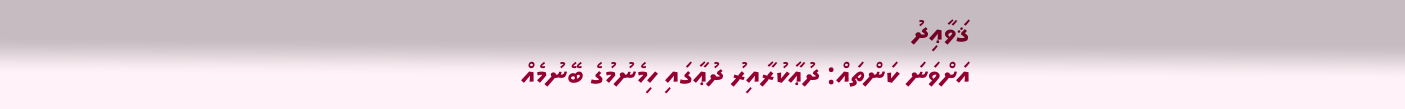ޤަވާޢިދު
އަށްވަނަ ކަންތައް: ދުޢާކުރާއިރު ދުޢާގައި ހިމެނުމުގެ ބޭނުމެއް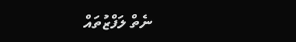ނެތް ލަފްޒުތައް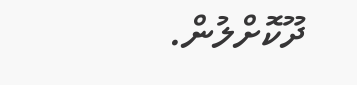ދޫކޮށްލުން.